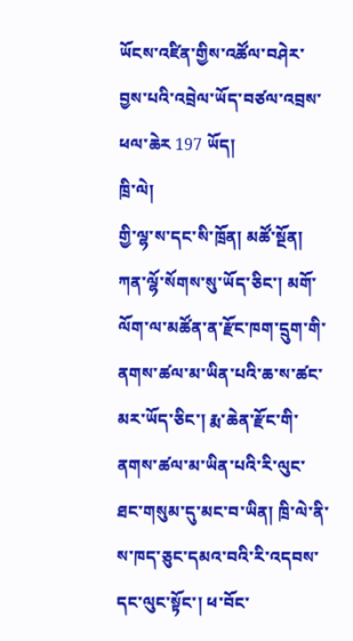ཡོངས་འཛིན་གྱིས་འཚོལ་བཤེར་བྱས་པའི་འབྲེལ་ཡོད་བཙལ་འབྲས་ཕལ་ཆེར 197 ཡོད།
ཁྲི་ལེ།
གྱི་ལྷ་ས་དང་སི་ཁྲོན། མཚོ་སྔོན། ཀན་ལྷོ་སོགས་སུ་ཡོད་ཅིང་། མགོ་ལོག་ལ་མཚོན་ན་རྫོང་ཁག་དྲུག་གི་ནགས་ཚལ་མ་ཡིན་པའི་ཆ་ས་ཚང་མར་ཡོད་ཅིང་། རྨ་ཆེན་རྫོང་གི་ནགས་ཚལ་མ་ཡིན་པའི་རི་ལུང་ཐང་གསུམ་དུ་མང་བ་ཡིན། ཁྲི་ལེ་ནི་ས་ཁད་ཅུང་དམའ་བའི་རི་འདབས་དང་ལུང་སྟོང་། ཕ་བོང་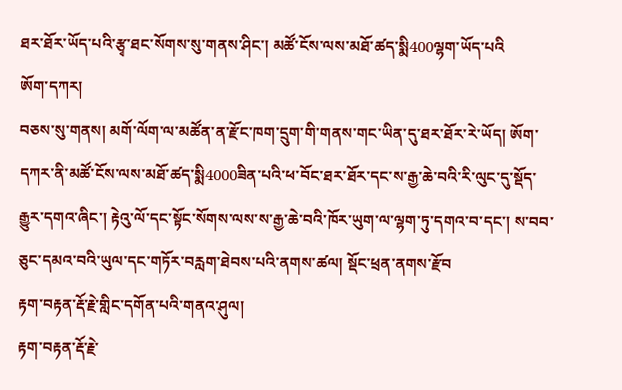ཐར་ཐོར་ཡོད་པའི་རྩྭ་ཐང་སོགས་སུ་གནས་ཤིང་། མཚོ་ངོས་ལས་མཐོ་ཚད་སྨི400ལྷག་ཡོད་པའི
ཨོག་དཀར།
བཅས་སུ་གནས། མགོ་ལོག་ལ་མཚོན་ན་རྫོང་ཁག་དྲུག་གི་གནས་གང་ཡིན་དུ་ཐར་ཐོར་རེ་ཡོད། ཨོག་དཀར་ནི་མཚོ་ངོས་ལས་མཐོ་ཚད་སྨི4000ཟིན་པའི་ཕ་བོང་ཐར་ཐོར་དང་ས་རྒྱ་ཆེ་བའི་རི་ལུང་དུ་སྡོད་རྒྱུར་དགའ་ཞིང་། རྟེའུ་ལོ་དང་སྟོང་སོགས་ལས་ས་རྒྱ་ཆེ་བའི་ཁོར་ཡུག་ལ་ལྷག་ཏུ་དགའ་བ་དང་། ས་བབ་ཅུང་དམའ་བའི་ཡུལ་དང་གཏོར་བརླག་ཐེབས་པའི་ནགས་ཚལ། སྡོང་ཕྲན་ནགས་རྫོབ
རྟག་བརྟན་རྡོ་རྗེ་གླིང་དགོན་པའི་གནའ་ཤུལ།
རྟག་བརྟན་རྡོ་རྗེ་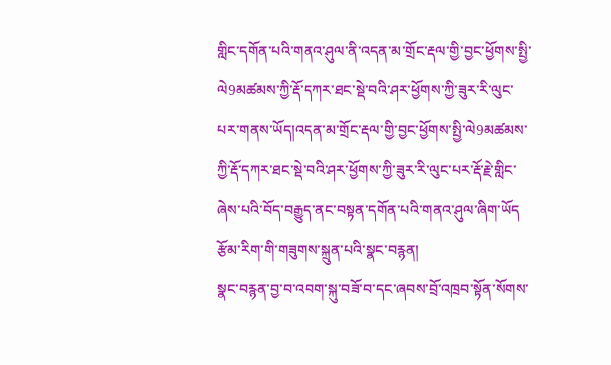གླིང་དགོན་པའི་གནའ་ཤུལ་ནི་འདན་མ་གྲོང་རྡལ་གྱི་བྱང་ཕྱོགས་སྤྱི་ལེ9མཚམས་ཀྱི་རྡོ་དཀར་ཐང་སྡེ་བའི་ཤར་ཕྱོགས་ཀྱི་ཟུར་རི་ལུང་པར་གནས་ཡོད།འདན་མ་གྲོང་རྡལ་གྱི་བྱང་ཕྱོགས་སྤྱི་ལེ9མཚམས་ཀྱི་རྡོ་དཀར་ཐང་སྡེ་བའི་ཤར་ཕྱོགས་ཀྱི་ཟུར་རི་ལུང་པར་རྡོ་རྗེ་གླིང་ཞེས་པའི་བོད་བརྒྱུད་ནང་བསྟན་དགོན་པའི་གནའ་ཤུལ་ཞིག་ཡོད
རྩོམ་རིག་གི་གཟུགས་སྐྲུན་པའི་སྣང་བརྙན།
སྣང་བརྙན་བྱ་བ་འབག་སྐུ་བཟོ་བ་དང་ཞབས་བྲོ་འཁྲབ་སྟོན་སོགས་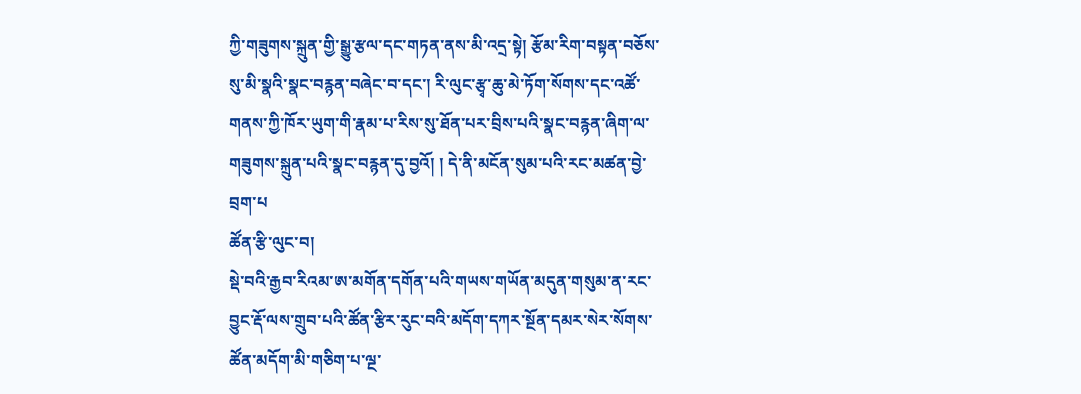ཀྱི་གཟུགས་སྐྲུན་གྱི་སྒྱུ་རྩལ་དང་གཏན་ནས་མི་འདྲ་སྟེ། རྩོམ་རིག་བསྟན་བཅོས་སུ་མི་སྣའི་སྣང་བརྙན་བཞེང་བ་དང་། རི་ལུང་རྩྭ་ཆུ་མེ་ཏོག་སོགས་དང་འཚོ་གནས་ཀྱི་ཁོར་ཡུག་གི་རྣམ་པ་རིས་སུ་ཐོན་པར་བྲིས་པའི་སྣང་བརྙན་ཞིག་ལ་གཟུགས་སྐྲུན་པའི་སྣང་བརྙན་དུ་བྱའོ། ། དེ་ནི་མངོན་སུམ་པའི་རང་མཚན་བྱེ་བྲག་པ
ཚོན་རྩི་ལུང་བ།
སྡེ་བའི་རྒྱབ་རིའམ་ཨ་མགོན་དགོན་པའི་གཡས་གཡོན་མདུན་གསུམ་ན་རང་བྱུང་རྡོ་ལས་གྲུབ་པའི་ཚོན་རྩིར་རུང་བའི་མདོག་དཀར་སྔོན་དམར་སེར་སོགས་ཚོན་མདོག་མི་གཅིག་པ་ལྔ་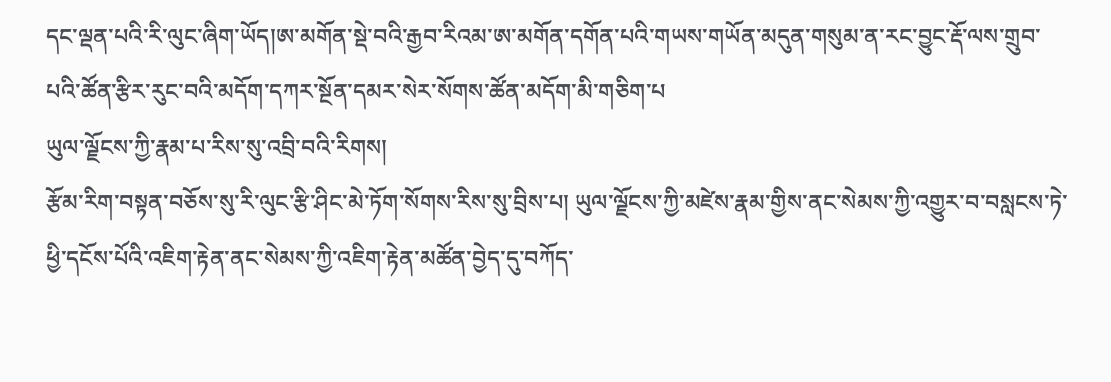དང་ལྡན་པའི་རི་ལུང་ཞིག་ཡོད།ཨ་མགོན་སྡེ་བའི་རྒྱབ་རིའམ་ཨ་མགོན་དགོན་པའི་གཡས་གཡོན་མདུན་གསུམ་ན་རང་བྱུང་རྡོ་ལས་གྲུབ་པའི་ཚོན་རྩིར་རུང་བའི་མདོག་དཀར་སྔོན་དམར་སེར་སོགས་ཚོན་མདོག་མི་གཅིག་པ
ཡུལ་ལྗོངས་ཀྱི་རྣམ་པ་རིས་སུ་འབྲི་བའི་རིགས།
རྩོམ་རིག་བསྟན་བཅོས་སུ་རི་ལུང་རྩི་ཤིང་མེ་ཏོག་སོགས་རིས་སུ་བྲིས་པ། ཡུལ་ལྗོངས་ཀྱི་མཛེས་རྣམ་གྱིས་ནང་སེམས་ཀྱི་འགྱུར་བ་བསླངས་ཏེ་ཕྱི་དངོས་པོའི་འཇིག་རྟེན་ནང་སེམས་ཀྱི་འཇིག་རྟེན་མཚོན་བྱེད་དུ་བཀོད་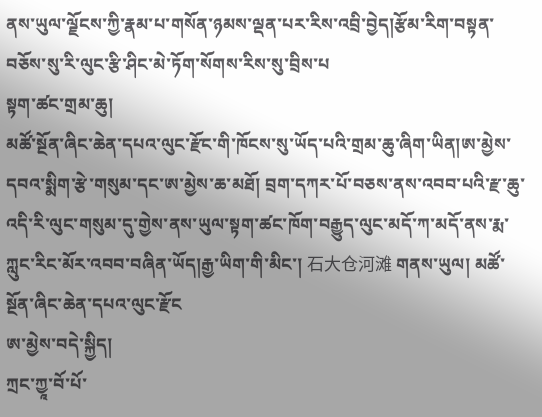ནས་ཡུལ་ལྗོངས་ཀྱི་རྣམ་པ་གསོན་ཉམས་ལྡན་པར་རིས་འབྲི་བྱེད།རྩོམ་རིག་བསྟན་བཅོས་སུ་རི་ལུང་རྩི་ཤིང་མེ་ཏོག་སོགས་རིས་སུ་བྲིས་པ
སྟག་ཚང་གྲམ་ཆུ།
མཚོ་སྔོན་ཞིང་ཆེན་དཔའ་ལུང་རྫོང་གི་ཁོངས་སུ་ཡོད་པའི་གྲམ་ཆུ་ཞིག་ཡིན།ཨ་མྱེས་དབའ་སྨིག་རྩེ་གསུམ་དང་ཨ་མྱེས་ཆ་མཐོ། བྲག་དཀར་པོ་བཅས་ནས་འབབ་པའི་རྫ་ཆུ་འདི་རི་ལུང་གསུམ་དུ་གྱེས་ནས་ཡུལ་སྟག་ཚང་ཁོག་བརྒྱུད་ལུང་མདོ་ཀ་མདོ་ནས་རྨ་ཀླུང་རིང་མོར་འབབ་བཞིན་ཡོད།རྒྱ་ཡིག་གི་མིང་། 石大仓河滩 གནས་ཡུལ། མཚོ་སྔོན་ཞིང་ཆེན་དཔའ་ལུང་རྫོང
ཨ་མྱེས་བདེ་སྐྱིད།
ཀྲང་ཀྱཱ་བོ་པོ་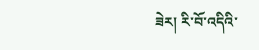ཟེར། རི་བོ་འདིའི་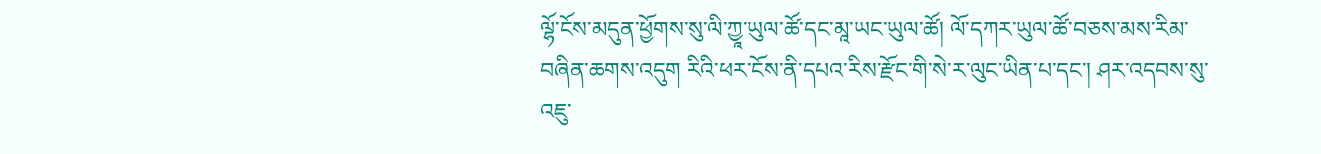ལྷོ་ངོས་མདུན་ཕྱོགས་སུ་ལི་ཀྱཱ་ཡུལ་ཚོ་དང་མཱ་ཡང་ཡུལ་ཚོ། ལོ་དཀར་ཡུལ་ཚོ་བཅས་མས་རིམ་བཞིན་ཆགས་འདུག རིའི་ཕར་ངོས་ནི་དཔའ་རིས་རྫོང་གི་སེ་ར་ལུང་ཡིན་པ་དང་། ཤར་འདབས་སུ་འཇུ་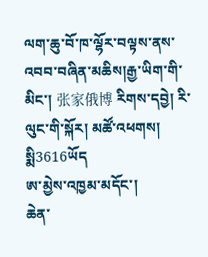ལག་ཆུ་བོ་ཁ་ལྷོར་བལྟས་ནས་འབབ་བཞིན་མཆིས།རྒྱ་ཡིག་གི་མིང་། 张家俄博 རིགས་དབྱེ། རི་ལུང་གི་སྐོར། མཚོ་འཕགས། སྨི3616ཡོད
ཨ་མྱེས་འཁྱམ་མདོང་།
ཆེན་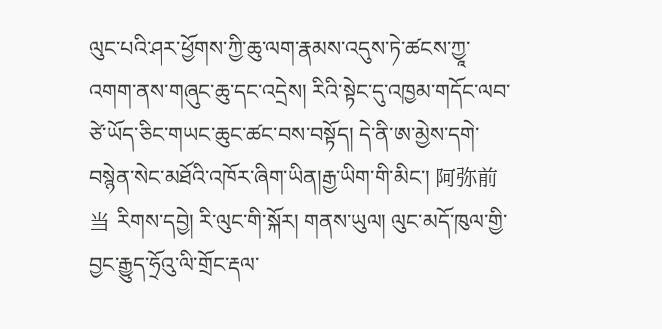ལུང་པའི་ཤར་ཕྱོགས་ཀྱི་ཆུ་ལག་རྣམས་འདུས་ཏེ་ཚངས་ཀྱཱ་འགག་ནས་གཞུང་ཆུ་དང་འདྲེས། རིའི་སྟེང་དུ་འཁྱམ་གདོང་ལབ་ཙེ་ཡོད་ཅིང་གཡང་ཆུང་ཚང་བས་བསྟོད། དེ་ནི་ཨ་མྱེས་དགེ་བསྙེན་སེང་མཐོའི་འཁོར་ཞིག་ཡིན།རྒྱ་ཡིག་གི་མིང་། 阿弥前当 རིགས་དབྱེ། རི་ལུང་གི་སྐོར། གནས་ཡུལ། ལུང་མདོ་ཁུལ་གྱི་བྱང་རྒྱུད་ཧྲོའུ་ལི་གྲོང་རྡལ་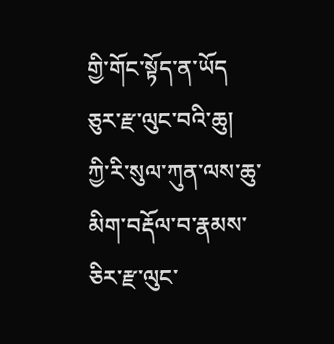གྱི་གོང་སྟོད་ན་ཡོད
ཅུར་རྫ་ལུང་བའི་ཆུ།
ཀྱི་རི་སུལ་ཀུན་ལས་ཆུ་མིག་བརྡོལ་བ་རྣམས་ཅིར་རྫ་ལུང་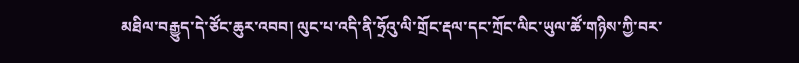མཐིལ་བརྒྱུད་དེ་ཙོང་ཆུར་འབབ། ལུང་པ་འདི་ནི་ཧྲོའུ་ལི་གྲོང་རྡལ་དང་ཀྲོང་ལིང་ཡུལ་ཚོ་གཉིས་ཀྱི་བར་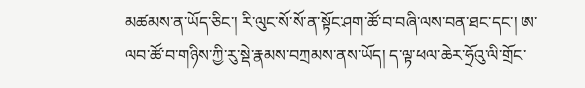མཚམས་ན་ཡོད་ཅིང་། རི་ལུང་སོ་སོ་ན་སྟོང་ཤག་ཚོ་བ་བཞི་ལས་བན་ཐང་དང་། ཨ་ལབ་ཚོ་བ་གཉིས་ཀྱི་རུ་སྡེ་རྣམས་བཀྲམས་ནས་ཡོད། ད་ལྟ་ཕལ་ཆེར་ཧྲོའུ་ལི་གྲོང་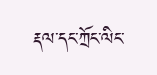རྡལ་དང་ཀྲོང་ལིང་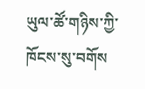ཡུལ་ཚོ་གཉིས་ཀྱི་ཁོངས་སུ་བགོས